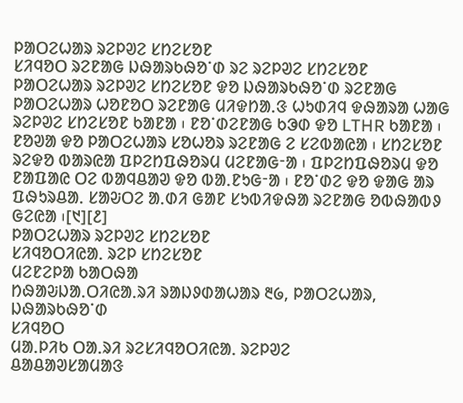ᱞᱟᱛᱮᱦᱟᱨ ᱨᱮᱞᱣᱮ ᱥᱴᱮᱥᱚᱱ
ᱥᱤᱧᱚᱛ ᱨᱮᱱᱟᱜ ᱡᱷᱟᱨᱠᱷᱚᱸᱰ ᱨᱮ ᱨᱮᱞᱣᱮ ᱥᱴᱮᱥᱚᱱ
ᱞᱟᱛᱮᱦᱟᱨ ᱨᱮᱞᱣᱮ ᱥᱴᱮᱥᱚᱱ ᱫᱚ ᱡᱷᱟᱨᱠᱷᱚᱸᱰ ᱨᱮᱱᱟᱜ ᱞᱟᱛᱮᱦᱟᱨ ᱦᱚᱱᱚᱛ ᱨᱮᱱᱟᱜ ᱢᱤᱫᱴᱟᱹᱝ ᱦᱩᱰᱤᱧ ᱫᱷᱟᱨᱟ ᱦᱟᱜ ᱨᱮᱞᱣᱮ ᱥᱴᱮᱥᱚᱱ ᱠᱟᱱᱟ ᱾ ᱱᱚᱸᱰᱮᱱᱟᱜ ᱠᱳᱰ ᱫᱚ LTHR ᱠᱟᱱᱟ ᱾ ᱱᱚᱣᱟ ᱫᱚ ᱞᱟᱛᱮᱦᱟᱨ ᱥᱚᱦᱚᱨ ᱨᱮᱱᱟᱜ ᱮ ᱥᱮᱵᱟᱭᱟ ᱾ ᱥᱴᱮᱥᱚᱱ ᱨᱮᱫᱚ ᱵᱟᱨᱭᱟ ᱯᱞᱮᱴᱯᱷᱚᱨᱢ ᱢᱮᱱᱟᱜᱼᱟ ᱾ ᱯᱞᱮᱴᱯᱷᱚᱨᱢ ᱫᱚ ᱱᱟᱯᱟᱭ ᱛᱮ ᱵᱟᱧᱪᱟᱣ ᱫᱚ ᱵᱟᱹᱱᱩᱜᱼᱟ ᱾ ᱱᱚᱸᱰᱮ ᱫᱚ ᱫᱟᱜ ᱟᱨ ᱯᱷᱩᱨᱪᱟᱹ ᱥᱟᱶᱛᱮ ᱟᱹᱰᱤ ᱜᱟᱱ ᱥᱩᱵᱤᱫᱷᱟ ᱨᱮᱱᱟᱜ ᱚᱵᱷᱟᱵᱽ ᱜᱮᱭᱟ ᱾[᱑][᱒]
ᱞᱟᱛᱮᱦᱟᱨ ᱨᱮᱞᱣᱮ ᱥᱴᱮᱥᱚᱱ
ᱥᱤᱧᱚᱛᱤᱭᱟᱹ ᱨᱮᱞ ᱥᱴᱮᱥᱚᱱ
ᱢᱮᱱᱮᱞᱟ ᱠᱟᱛᱷᱟ
ᱴᱷᱟᱶᱡᱟᱹᱛᱤᱭᱟᱹᱨᱤ ᱨᱟᱡᱽᱰᱟᱦᱟᱨ ᱓᱙, ᱞᱟᱛᱮᱦᱟᱨ, ᱡᱷᱟᱨᱠᱷᱚᱸᱰ
ᱥᱤᱧᱚᱛ
ᱢᱟᱹᱞᱤᱠ ᱛᱟᱹᱨᱤ ᱨᱮᱥᱤᱧᱚᱛᱤᱭᱟᱹ ᱨᱮᱞᱣᱮ
ᱪᱟᱪᱟᱣᱥᱟᱢᱟᱝ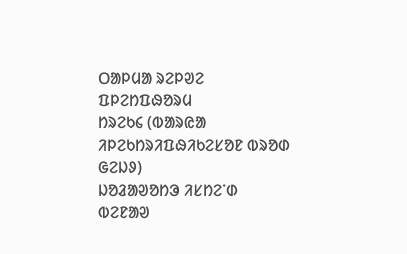ᱛᱟᱞᱢᱟ ᱨᱮᱞᱣᱮ
ᱯᱞᱮᱴᱯᱷᱚᱨᱢ
ᱴᱨᱮᱠ᱔ (ᱵᱟᱨᱭᱟ ᱤᱞᱮᱠᱴᱨᱤᱯᱷᱤᱠᱮᱥᱚᱱ ᱵᱨᱚᱰ ᱜᱮᱡᱽ)
ᱡᱚᱲᱟᱣᱚᱴᱳ ᱤᱥᱴᱮᱸᱰ
ᱵᱮᱱᱟᱣ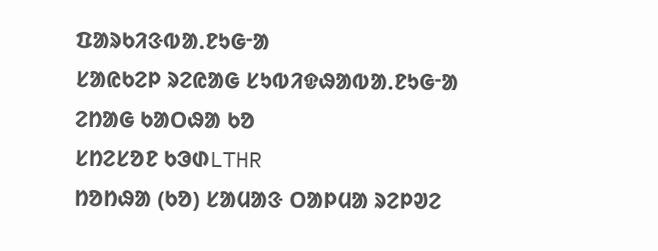ᱯᱟᱨᱠᱤᱝᱵᱟᱹᱱᱩᱜᱼᱟ
ᱥᱟᱭᱠᱮᱞ ᱨᱮᱭᱟᱜ ᱥᱩᱵᱤᱫᱷᱟᱵᱟᱹᱱᱩᱜᱼᱟ
ᱮᱴᱟᱜ ᱠᱟᱛᱷᱟ ᱠᱚ
ᱥᱴᱮᱥᱚᱱ ᱠᱳᱰLTHR
ᱴᱚᱴᱷᱟ (ᱠᱚ) ᱥᱟᱢᱟᱝ ᱛᱟᱞᱢᱟ ᱨᱮᱞᱣᱮ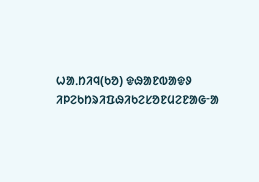ᱦᱟᱹᱴᱤᱧ(ᱠᱚ) ᱫᱷᱟᱱᱵᱟᱫᱽ
ᱤᱞᱮᱠᱴᱨᱤᱯᱷᱤᱠᱮᱥᱚᱱᱢᱮᱱᱟᱜᱼᱟ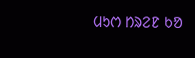ᱢᱩᱬ ᱴᱨᱮᱱ ᱠᱚ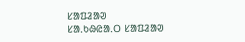ᱥᱟᱯᱲᱟᱣ
ᱥᱟᱹᱠᱷᱭᱟᱹᱛ ᱥᱟᱯᱲᱟᱣ